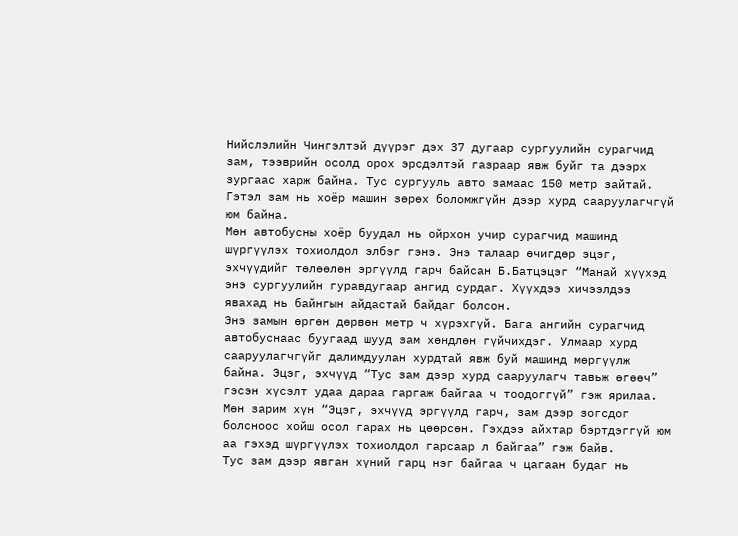Нийслэлийн Чингэлтэй дүүрэг дэх 37 дугаар сургуулийн сурагчид зам, тээврийн осолд орох эрсдэлтэй газраар явж буйг та дээрх зургаас харж байна. Тус сургууль авто замаас 150 метр зайтай. Гэтэл зам нь хоёр машин зөрөх боломжгүйн дээр хурд сааруулагчгүй юм байна.
Мөн автобусны хоёр буудал нь ойрхон учир сурагчид машинд шүргүүлэх тохиолдол элбэг гэнэ. Энэ талаар өчигдөр эцэг, эхчүүдийг төлөөлөн эргүүлд гарч байсан Б.Батцэцэг “Манай хүүхэд энэ сургуулийн гуравдугаар ангид сурдаг. Хүүхдээ хичээлдээ явахад нь байнгын айдастай байдаг болсон.
Энэ замын өргөн дөрвөн метр ч хүрэхгүй. Бага ангийн сурагчид автобуснаас буугаад шууд зам хөндлөн гүйчихдэг. Улмаар хурд сааруулагчгүйг далимдуулан хурдтай явж буй машинд мөргүүлж байна. Эцэг, эхчүүд “Тус зам дээр хурд сааруулагч тавьж өгөөч” гэсэн хүсэлт удаа дараа гаргаж байгаа ч тоодоггүй” гэж ярилаа.
Мөн зарим хүн “Эцэг, эхчүүд эргүүлд гарч, зам дээр зогсдог болсноос хойш осол гарах нь цөөрсөн. Гэхдээ айхтар бэртдэггүй юм аа гэхэд шүргүүлэх тохиолдол гарсаар л байгаа” гэж байв.
Тус зам дээр явган хүний гарц нэг байгаа ч цагаан будаг нь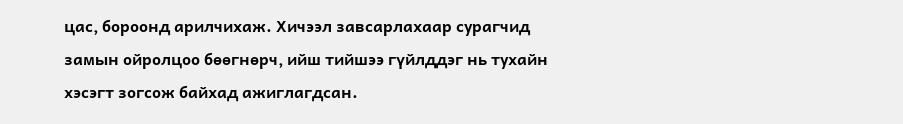цас, бороонд арилчихаж. Хичээл завсарлахаар сурагчид замын ойролцоо бөөгнөрч, ийш тийшээ гүйлддэг нь тухайн хэсэгт зогсож байхад ажиглагдсан.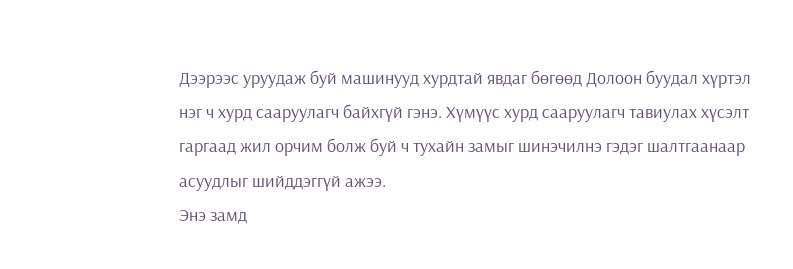Дээрээс уруудаж буй машинууд хурдтай явдаг бөгөөд Долоон буудал хүртэл нэг ч хурд сааруулагч байхгүй гэнэ. Хүмүүс хурд сааруулагч тавиулах хүсэлт гаргаад жил орчим болж буй ч тухайн замыг шинэчилнэ гэдэг шалтгаанаар асуудлыг шийддэггүй ажээ.
Энэ замд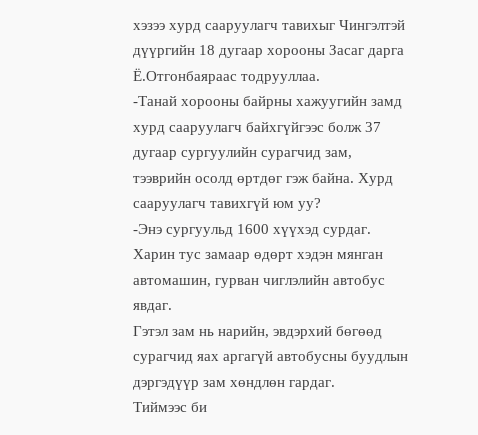хэзээ хурд сааруулагч тавихыг Чингэлтэй дүүргийн 18 дугаар хорооны Засаг дарга Ё.Отгонбаяраас тодрууллаа.
-Танай хорооны байрны хажуугийн замд хурд сааруулагч байхгүйгээс болж 37 дугаар сургуулийн сурагчид зам, тээврийн осолд өртдөг гэж байна. Хурд сааруулагч тавихгүй юм уу?
-Энэ сургуульд 1600 хүүхэд сурдаг. Харин тус замаар өдөрт хэдэн мянган автомашин, гурван чиглэлийн автобус явдаг.
Гэтэл зам нь нарийн, эвдэрхий бөгөөд сурагчид яах аргагүй автобусны буудлын дэргэдүүр зам хөндлөн гардаг.
Тиймээс би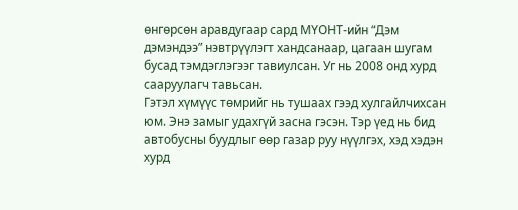өнгөрсөн аравдугаар сард МҮОНТ-ийн “Дэм дэмэндээ” нэвтрүүлэгт хандсанаар, цагаан шугам бусад тэмдэглэгээг тавиулсан. Уг нь 2008 онд хурд сааруулагч тавьсан.
Гэтэл хүмүүс төмрийг нь тушаах гээд хулгайлчихсан юм. Энэ замыг удахгүй засна гэсэн. Тэр үед нь бид автобусны буудлыг өөр газар руу нүүлгэх, хэд хэдэн хурд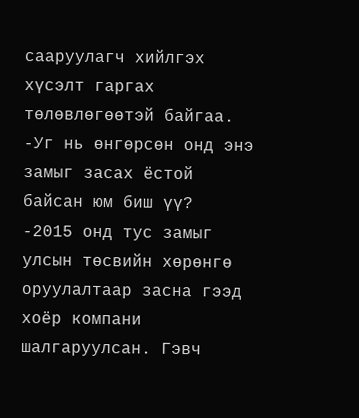сааруулагч хийлгэх хүсэлт гаргах төлөвлөгөөтэй байгаа.
-Уг нь өнгөрсөн онд энэ замыг засах ёстой байсан юм биш үү?
-2015 онд тус замыг улсын төсвийн хөрөнгө оруулалтаар засна гээд хоёр компани шалгаруулсан. Гэвч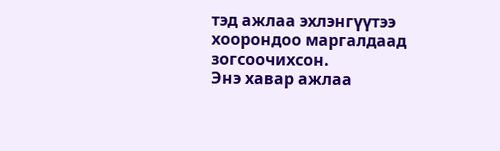тэд ажлаа эхлэнгүүтээ хоорондоо маргалдаад зогсоочихсон.
Энэ хавар ажлаа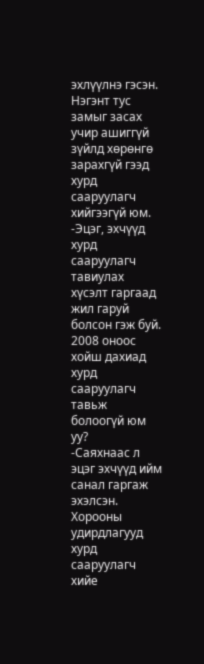эхлүүлнэ гэсэн. Нэгэнт тус замыг засах учир ашиггүй зүйлд хөрөнгө зарахгүй гээд хурд сааруулагч хийгээгүй юм.
-Эцэг, эхчүүд хурд сааруулагч тавиулах хүсэлт гаргаад жил гаруй болсон гэж буй. 2008 оноос хойш дахиад хурд сааруулагч тавьж болоогүй юм уу?
-Саяхнаас л эцэг эхчүүд ийм санал гаргаж эхэлсэн. Хорооны удирдлагууд хурд сааруулагч хийе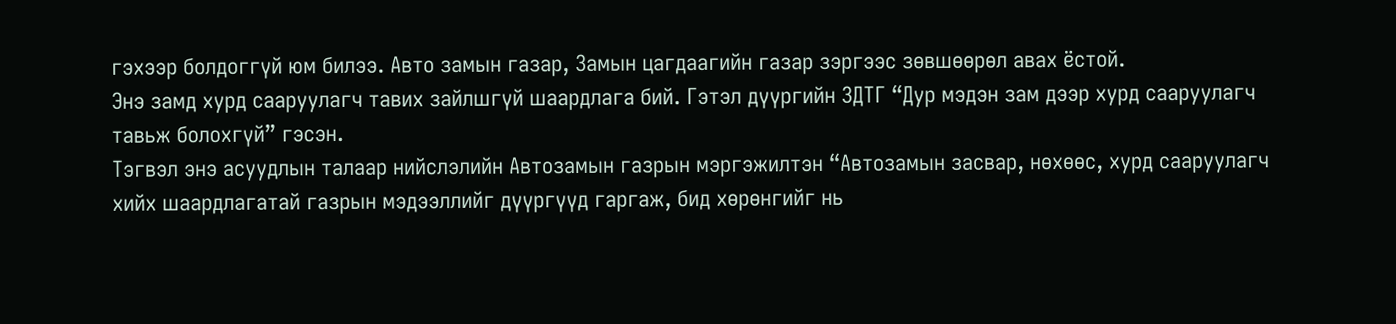гэхээр болдоггүй юм билээ. Авто замын газар, Замын цагдаагийн газар зэргээс зөвшөөрөл авах ёстой.
Энэ замд хурд сааруулагч тавих зайлшгүй шаардлага бий. Гэтэл дүүргийн ЗДТГ “Дур мэдэн зам дээр хурд сааруулагч тавьж болохгүй” гэсэн.
Тэгвэл энэ асуудлын талаар нийслэлийн Автозамын газрын мэргэжилтэн “Автозамын засвар, нөхөөс, хурд сааруулагч хийх шаардлагатай газрын мэдээллийг дүүргүүд гаргаж, бид хөрөнгийг нь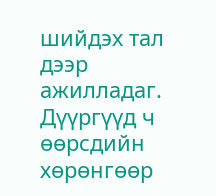шийдэх тал дээр ажилладаг.
Дүүргүүд ч өөрсдийн хөрөнгөөр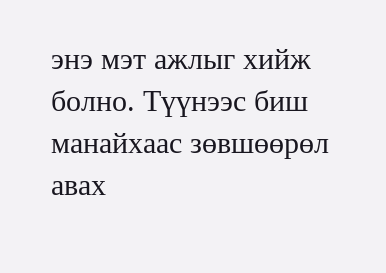энэ мэт ажлыг хийж болно. Түүнээс биш манайхаас зөвшөөрөл авах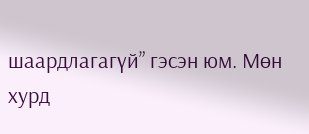шаардлагагүй” гэсэн юм. Мөн хурд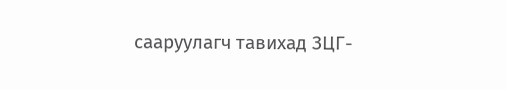сааруулагч тавихад ЗЦГ-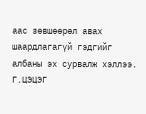аас зөвшөөрөл авах шаардлагагүй гэдгийг албаны эх сурвалж хэллээ.
Г.ЦЭЦЭГ